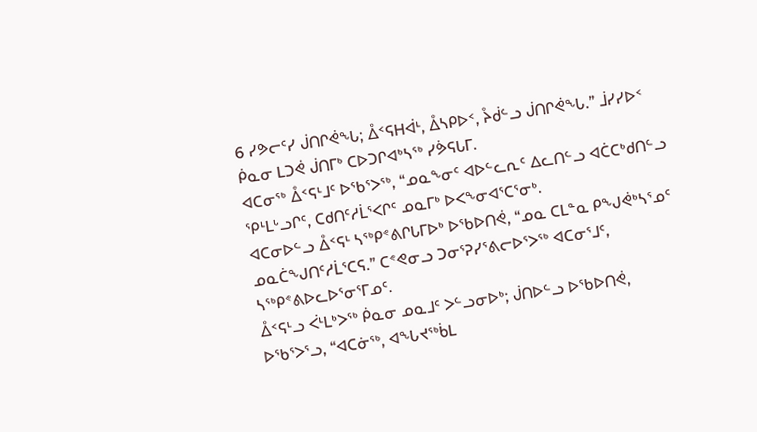6 ᓯᕗᓕᑦᓯ ᒎᑎᒋᕚᖓ; ᐂᑉᕋᕼᐋᒻ, ᐂᓴᑭᐅᑉ, ᔧᑰᓪᓗ ᒎᑎᒋᕚᖓ.” ᒨᓯᓯᐅᑉ ᑮᓇᓂ ᒪᑐᕚ ᒎᑎᒥᒃ ᑕᐅᑐᒋᐊᒃᓴᖅ ᓯᕘᕋᒐᒥ.
ᐊᑕᓂᖅ ᐂᑉᕋᒻᒧᑦ ᐅᖃᕐᐳᖅ, “ᓄᓇᖕᓂᑦ ᐊᐅᓪᓚᕆᑦ ᐃᓚᑎᓪᓗ ᐊᑖᑕᒃᑯᑎᓪᓗ ᕿᒻᒪᒡᓗᒋᑦ, ᑕᑯᑎᑦᓱᒫᕐᐸᒋᑦ ᓄᓇᒥᒃ ᐅᐸᖕᓂᐊᕐᑕᕐᓂᒃ.
ᐊᑕᓂᐅᓪᓗ ᐂᑉᕋᒻ ᓴᖅᑭᕝᕕᒋᒐᒥᐅᒃ ᐅᖃᐅᑎᕚ, “ᓄᓇ ᑕᒪᓐᓇ ᑭᖑᕚᒃᓴᕐᓄᑦ ᓄᓇᑖᖑᑎᑦᓱᒫᕐᑕᕋ.” ᑕᕝᕙᓂᓗ ᑐᓂᕐᕈᓯᕐᕕᓕᐅᕐᐳᖅ ᐊᑕᓂᕐᒧᑦ, ᓴᖅᑭᕝᕕᐅᓚᐅᕐᓂᕐᒥᓄᑦ.
ᐂᑉᕋᒻᓗ ᐹᒻᒪᒃᐳᖅ ᑮᓇᓂ ᓄᓇᒧᑦ ᐳᓪᓗᓂᐅᒃ; ᒎᑎᐅᓪᓗ ᐅᖃᐅᑎᕚ,
ᐅᖃᕐᐳᕐᓗ, “ᐊᑕᓃᖅ, ᐊᖓᔪᖅᑳᒪ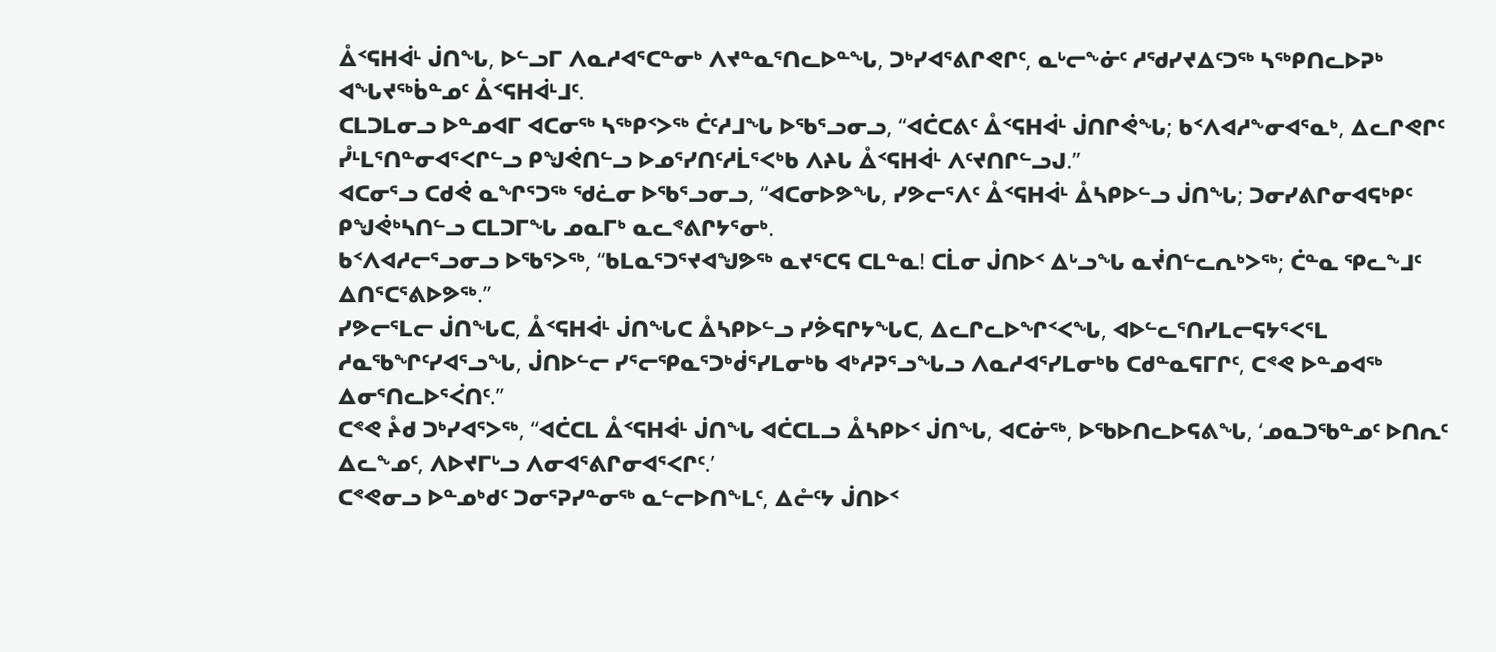ᐂᑉᕋᕼᐋᒻ ᒎᑎᖓ, ᐅᓪᓗᒥ ᐱᓇᓱᐊᕐᑕᓐᓂᒃ ᐱᔪᓐᓇᕐᑎᓚᐅᓐᖓ, ᑐᒃᓯᐊᕐᕕᒋᕙᒋᑦ, ᓇᒡᓕᖕᓃᑦ ᓱᖁᓯᔪᐃᑦᑐᖅ ᓴᖅᑭᑎᓚᐅᕈᒃ ᐊᖓᔪᖅᑳᓐᓄᑦ ᐂᑉᕋᕼᐋᒻᒧᑦ.
ᑕᒪᑐᒪᓂᓗ ᐅᓐᓄᐊᒥ ᐊᑕᓂᖅ ᓴᖅᑭᑉᐳᖅ ᑖᑦᓱᒧᖓ ᐅᖃᕐᓗᓂᓗ, “ᐊᑖᑕᕕᑦ ᐂᑉᕋᕼᐋᒻ ᒎᑎᒋᕚᖓ; ᑲᑉᐱᐊᓱᖕᓂᐊᕐᓇᒃ, ᐃᓚᒋᕙᒋᑦ ᓮᒻᒪᕐᑎᓐᓂᐊᕐᐸᒋᓪᓗ ᑭᖑᕚᑎᓪᓗ ᐅᓄᕐᓯᑎᑦᓱᒫᕐᐸᒃᑲ ᐱᔨᒐ ᐂᑉᕋᕼᐋᒻ ᐱᑦᔪᑎᒋᓪᓗᒍ.”
ᐊᑕᓂᕐᓗ ᑕᑯᕚ ᓇᖏᕐᑐᖅ ᖁᓛᓂ ᐅᖃᕐᓗᓂᓗ, “ᐊᑕᓂᐅᕗᖓ, ᓯᕗᓕᕐᐱᑦ ᐂᑉᕋᕼᐋᒻ ᐂᓴᑭᐅᓪᓗ ᒎᑎᖓ; ᑐᓂᓯᕕᒋᓂᐊᕋᒃᑭᑦ ᑭᖑᕚᒃᓴᑎᓪᓗ ᑕᒪᑐᒥᖓ ᓄᓇᒥᒃ ᓇᓚᕝᕕᒋᔭᕐᓂᒃ.
ᑲᑉᐱᐊᓱᓕᕐᓗᓂᓗ ᐅᖃᕐᐳᖅ, “ᑲᒪᓇᕐᑐᕐᔪᐊᖑᕗᖅ ᓇᔪᕐᑕᕋ ᑕᒪᓐᓇ! ᑕᒫᓂ ᒎᑎᐅᑉ ᐃᒡᓗᖓ ᓇᔫᑎᓪᓚᕆᒃᐳᖅ; ᑖᓐᓇ ᕿᓚᖕᒧᑦ ᐃᑎᕐᑕᕐᕕᐅᕗᖅ.”
ᓯᕗᓕᕐᒪᓕ ᒎᑎᖓᑕ, ᐂᑉᕋᕼᐋᒻ ᒎᑎᖓᑕ ᐂᓴᑭᐅᓪᓗ ᓯᕘᕋᒋᔭᖓᑕ, ᐃᓚᒋᓚᐅᖏᑉᐸᖓ, ᐊᐅᓪᓚᕐᑎᓯᒪᓕᕋᔭᕐᐸᕐᒪ ᓱᓇᖃᖏᑦᓯᐊᕐᓗᖓ, ᒎᑎᐅᓪᓕ ᓯᕐᓕᕿᓇᕐᑐᒃᑰᕐᓯᒪᓂᒃᑲ ᐊᒃᓱᕈᕐᓗᖓᓗ ᐱᓇᓱᐊᕐᓯᒪᓂᒃᑲ ᑕᑯᓐᓇᕋᒥᒋᑦ, ᑕᕝᕙ ᐅᓐᓄᐊᖅ ᐃᓂᕐᑎᓚᐅᕐᐹᑎᑦ.”
ᑕᕝᕙ ᔧᑯ ᑐᒃᓯᐊᕐᐳᖅ, “ᐊᑖᑕᒪ ᐂᑉᕋᕼᐋᒻ ᒎᑎᖓ ᐊᑖᑕᒪᓗ ᐂᓴᑭᐅᑉ ᒎᑎᖓ, ᐊᑕᓃᖅ, ᐅᖃᐅᑎᓚᐅᕋᕕᖓ, ‘ᓄᓇᑐᖃᓐᓄᑦ ᐅᑎᕆᑦ ᐃᓚᖕᓄᑦ, ᐱᐅᔪᒥᒡᓗ ᐱᓂᐊᕐᕕᒋᓂᐊᕐᐸᒋᑦ.’
ᑕᕝᕙᓂᓗ ᐅᓐᓄᒃᑯᑦ ᑐᓂᕐᕈᓯᓐᓂᖅ ᓇᓪᓕᐅᑎᖕᒪᑦ, ᐃᓔᑦᔭ ᒎᑎᐅᑉ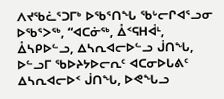ᐱᔪᖃᓛᕐᑐᒥᒃ ᐅᖃᕐᑎᖓ ᖃᒡᓕᒋᐊᕐᓗᓂ ᐅᖃᕐᐳᖅ, “ᐊᑕᓃᖅ, ᐂᑉᕋᕼᐋᒻ, ᐂᓴᑭᐅᓪᓗ, ᐃᓴᕆᐊᓕᐅᓪᓗ ᒎᑎᖓ, ᐅᓪᓗᒥ ᖃᐅᔨᔭᐅᓕᕆᑦ ᐊᑕᓂᐅᒐᕕᑦ ᐃᓴᕆᐊᓕᐅᑉ ᒎᑎᖓ, ᐅᕙᖓᓗ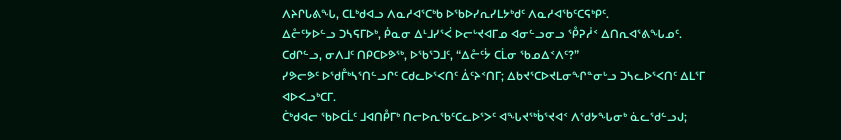ᐱᔨᒋᒐᕕᖓ, ᑕᒪᒃᑯᐊᓗ ᐱᓇᓱᐊᕐᑕᒃᑲ ᐅᖃᐅᓯᕆᓯᒪᔭᒃᑯᑦ ᐱᓇᓱᐊᖃᑦᑕᕋᒃᑭᑦ.
ᐃᓔᑦᔭᐅᓪᓗ ᑐᓴᕋᒥᐅᒃ, ᑮᓇᓂ ᐃᒻᒧᓯᕐᐹ ᐅᓕᒡᔪᐊᒥᓄ ᐊᓂᓪᓗᓂᓗ ᕾᕈᓲᑉ ᐃᑎᕆᐊᕐᕕᖓᓄᑦ. ᑕᑯᒋᓪᓗ, ᓂᐱᒧᑦ ᑎᑭᑕᐅᕗᖅ, ᐅᖃᕐᑐᒧᑦ, “ᐃᓔᑦᔮ ᑕᒫᓂ ᖃᓄᐃᑉᐱᑦ?”
ᓯᕗᓕᕗᑦ ᐅᖁᒤᒃᓴᕐᑎᓪᓗᒋᑦ ᑕᑯᓚᐅᕐᐸᑎᑦ ᐄᑦᔨᑉᑎᒥ; ᐃᑲᔪᕐᑕᐅᔪᒪᓂᖏᓐᓂᒡᓗ ᑐᓴᓚᐅᕐᐸᑎᑦ ᐃᒪᕐᒥ ᐊᐅᐸᓗᒃᑕᒥ.
ᑖᒃᑯᐊᓕ ᖃᐅᑕᒫᑦ ᒧᐊᑎᑬᒥᒃ ᑎᓕᐅᕆᖃᑦᑕᓚᐅᕐᐳᑦ ᐊᖓᔪᖅᑳᕐᔪᐊᑉ ᐱᖁᔭᖓᓂᒃ ᓈᓚᖁᓪᓗᒍ;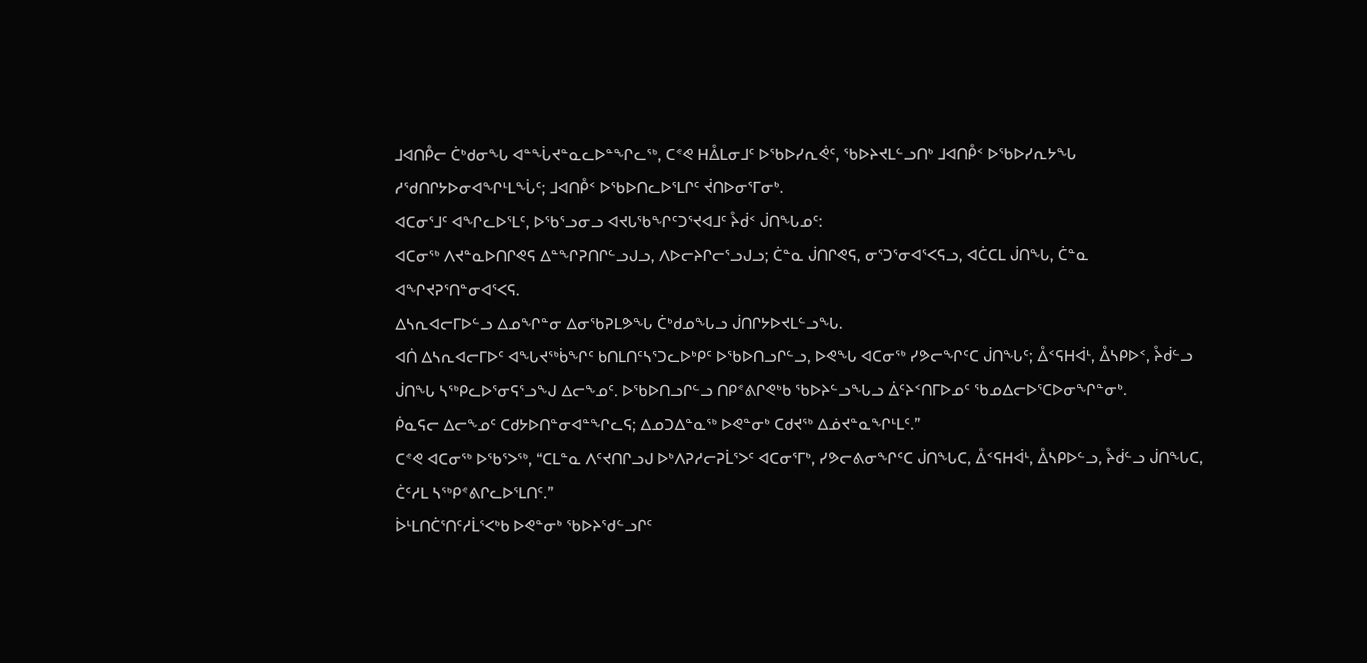ᒧᐊᑎᑬᓕ ᑖᒃᑯᓂᖓ ᐊᓐᖔᔪᓐᓇᓚᐅᓐᖏᓚᖅ, ᑕᕝᕙ ᕼᐂᒪᓂᒧᑦ ᐅᖃᐅᓯᕆᕚᑦ, ᖃᐅᔨᔪᒪᓪᓗᑎᒃ ᒧᐊᑎᑬᑉ ᐅᖃᐅᓯᕆᔭᖓ ᓱᖁᑎᒋᔭᐅᓂᐊᖏᒻᒪᖔᑦ; ᒧᐊᑎᑬᑉ ᐅᖃᐅᑎᓚᐅᕐᒪᒋᑦ ᔫᑎᐅᓂᕐᒥᓂᒃ.
ᐊᑕᓂᕐᒧᑦ ᐊᖏᓚᐅᕐᒪᑦ, ᐅᖃᕐᓗᓂᓗ ᐊᔪᒐᖃᖏᑦᑐᕐᔪᐊᒧᑦ ᔧᑰᑉ ᒎᑎᖓᓄᑦ:
ᐊᑕᓂᖅ ᐱᔪᓐᓇᐅᑎᒋᕙᕋ ᐃᓐᖏᕈᑎᒋᓪᓗᒍᓗ, ᐱᐅᓕᔨᒋᓕᕐᓗᒍᓗ; ᑖᓐᓇ ᒎᑎᒋᕙᕋ, ᓂᕐᑐᕐᓂᐊᕐᐸᕋᓗ, ᐊᑖᑕᒪ ᒎᑎᖓ, ᑖᓐᓇ ᐊᖏᔪᕈᕐᑎᓐᓂᐊᕐᐸᕋ.
ᐃᓴᕆᐊᓕᒥᐅᓪᓗ ᐃᓄᖏᓐᓂ ᐃᓂᖃᕈᒪᕗᖓ ᑖᒃᑯᓄᖓᓗ ᒎᑎᒋᔭᐅᔪᒪᓪᓗᖓ.
ᐊᑏ ᐃᓴᕆᐊᓕᒥᐅᑦ ᐊᖓᔪᖅᑳᖏᑦ ᑲᑎᒪᑎᑦᓴᕐᑐᓚᐅᒃᑭᑦ ᐅᖃᐅᑎᓗᒋᓪᓗ, ᐅᕙᖓ ᐊᑕᓂᖅ ᓯᕗᓕᖏᑦᑕ ᒎᑎᖓᑦ; ᐂᑉᕋᕼᐋᒻ, ᐂᓴᑭᐅᑉ, ᔧᑰᓪᓗ ᒎᑎᖓ ᓴᖅᑭᓚᐅᕐᓂᕋᕐᓗᖑ ᐃᓕᖕᓄᑦ. ᐅᖃᐅᑎᓗᒋᓪᓗ ᑎᑭᕝᕕᒋᕙᒃᑲ ᖃᐅᔨᓪᓗᖓᓗ ᐄᑦᔨᑉᑎᒥᐅᓄᑦ ᖃᓄᐃᓕᐅᕐᑕᐅᓂᖏᓐᓂᒃ.
ᑮᓇᕋᓕ ᐃᓕᖕᓄᑦ ᑕᑯᔭᐅᑎᓐᓂᐊᓐᖏᓚᕋ; ᐃᓄᑐᐃᓐᓇᖅ ᐅᕙᓐᓂᒃ ᑕᑯᔪᖅ ᐃᓅᔪᓐᓇᖏᒻᒪᑦ.”
ᑕᕝᕙ ᐊᑕᓂᖅ ᐅᖃᕐᐳᖅ, “ᑕᒪᓐᓇ ᐱᑦᔪᑎᒋᓗᒍ ᐅᒃᐱᕈᓱᓕᕈᒫᕐᐳᑦ ᐊᑕᓂᕐᒥᒃ, ᓯᕗᓕᕕᓂᖏᑦᑕ ᒎᑎᖓᑕ, ᐂᑉᕋᕼᐋᒻ, ᐂᓴᑭᐅᓪᓗ, ᔧᑰᓪᓗ ᒎᑎᖓᑕ, ᑖᑦᓱᒪ ᓴᖅᑭᕝᕕᒋᓚᐅᕐᒪᑎᑦ.”
ᐆᒻᒪᑎᑖᕐᑎᑦᓱᒫᕐᐸᒃᑲ ᐅᕙᓐᓂᒃ ᖃᐅᔨᖁᓪᓗᒋᑦ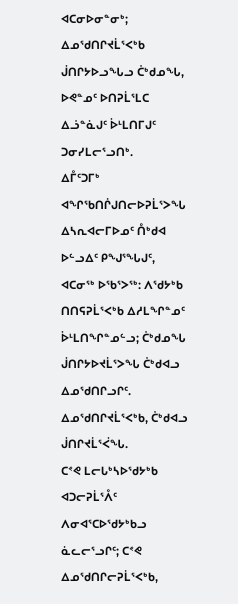ᐊᑕᓂᐅᓂᓐᓂᒃ; ᐃᓄᖁᑎᒋᔪᒫᕐᐸᒃᑲ ᒎᑎᒋᔭᐅᓗᖓᓗ ᑖᒃᑯᓄᖓ, ᐅᕙᓐᓄᑦ ᐅᑎᕈᒫᕐᒪᑕ ᐃᓘᓐᓈᒍᑦ ᐆᒻᒪᑎᒥᒍᑦ ᑐᓂᓯᒪᓕᕐᓗᑎᒃ.
ᐃᒤᑦᑐᒥᒃ ᐊᖏᖃᑎᒌᒍᑎᓕᐅᕈᒫᕐᐳᖓ ᐃᓴᕆᐊᓕᒥᐅᓄᑦ ᑍᒃᑯᐊ ᐅᓪᓗᐃᑦ ᑭᖑᕐᖓᒍᑦ, ᐊᑕᓂᖅ ᐅᖃᕐᐳᖅ: ᐱᖁᔭᒃᑲ ᑎᑎᕋᕈᒫᕐᐸᒃᑲ ᐃᓱᒪᖏᓐᓄᑦ ᐆᒻᒪᑎᖏᓐᓄᓪᓗ; ᑖᒃᑯᓄᖓ ᒎᑎᒋᔭᐅᔪᒫᕐᐳᖓ ᑖᒃᑯᐊᓗ ᐃᓄᖁᑎᒋᓗᒋᑦ.
ᐃᓄᖁᑎᒋᔪᒫᕐᐸᒃᑲ, ᑖᒃᑯᐊᓗ ᒎᑎᒋᔪᒫᕐᐹᖓ.
ᑕᕝᕙ ᒪᓕᒐᒃᓴᐅᖁᔭᒃᑲ ᐊᑐᓕᕈᒫᕐᐰᑦ ᐱᓂᐊᕐᑕᐅᖁᔭᒃᑲᓗ ᓈᓚᓕᕐᓗᒋᑦ; ᑕᕝᕙ ᐃᓄᖁᑎᒋᓕᕈᒫᕐᐸᒃᑲ,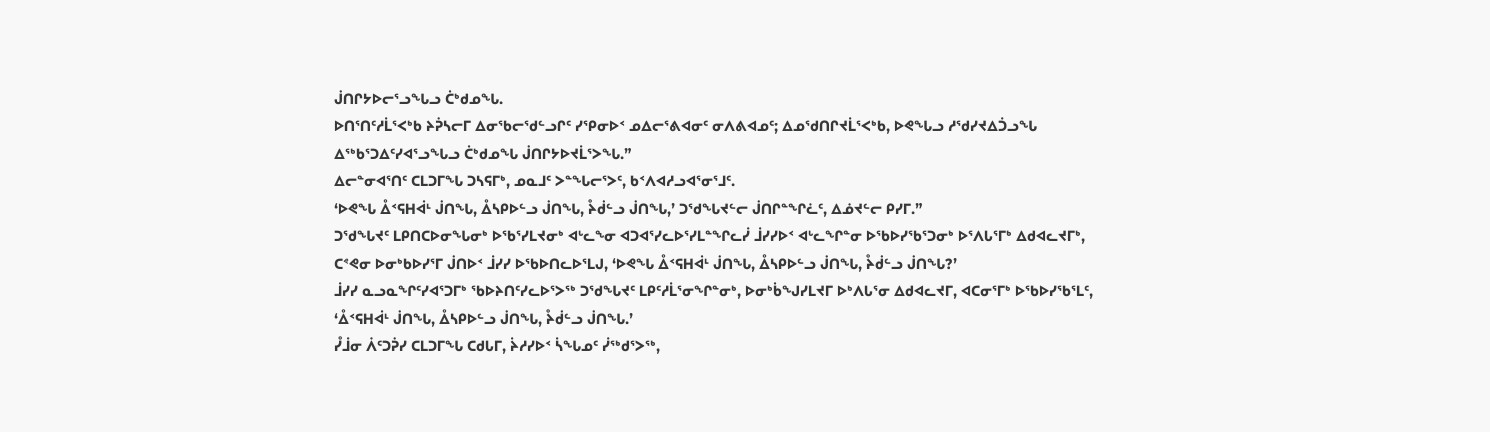ᒎᑎᒋᔭᐅᓕᕐᓗᖓᓗ ᑖᒃᑯᓄᖓ.
ᐅᑎᕐᑎᑦᓱᒫᕐᐸᒃᑲ ᔨᕉᓴᓕᒥ ᐃᓂᖃᓕᖁᓪᓗᒋᑦ ᓯᕿᓂᐅᑉ ᓄᐃᓕᕐᕕᐊᓂᑦ ᓂᐱᕕᐊᓄᑦ; ᐃᓄᖁᑎᒋᔪᒫᕐᐸᒃᑲ, ᐅᕙᖓᓗ ᓱᖁᓯᔪᐃᑑᓗᖓ ᐃᖅᑲᕐᑐᐃᑦᓯᐊᕐᓗᖓᓗ ᑖᒃᑯᓄᖓ ᒎᑎᒋᔭᐅᔪᒫᕐᐳᖓ.”
ᐃᓕᓐᓂᐊᕐᑎᑦ ᑕᒪᑐᒥᖓ ᑐᓴᕋᒥᒃ, ᓄᓇᒧᑦ ᐳᓐᖓᓕᕐᐳᑦ, ᑲᑉᐱᐊᓱᓗᐊᕐᓂᕐᒧᑦ.
‘ᐅᕙᖓ ᐂᑉᕋᕼᐋᒻ ᒎᑎᖓ, ᐂᓴᑭᐅᓪᓗ ᒎᑎᖓ, ᔧᑰᓪᓗ ᒎᑎᖓ,’ ᑐᖁᖓᔪᓪᓕ ᒎᑎᒋᓐᖏᓛᑦ, ᐃᓅᔪᓪᓕ ᑭᓯᒥ.”
ᑐᖁᖓᔪᑦ ᒪᑭᑎᑕᐅᓂᖓᓂᒃ ᐅᖃᕐᓯᒪᔪᓂᒃ ᐊᒡᓚᖕᓂ ᐊᑐᐊᕐᓯᓚᐅᕐᓯᒪᓐᖏᓚᓰ ᒨᓯᓯᐅᑉ ᐊᒡᓚᖏᓐᓂ ᐅᖃᐅᓯᖃᕐᑐᓂᒃ ᐅᕐᐱᒐᕐᒥᒃ ᐃᑯᐊᓚᔪᒥᒃ, ᑕᕝᕙᓂ ᐅᓂᒃᑲᐅᓯᕐᒥ ᒎᑎᐅᑉ ᒨᓯᓯ ᐅᖃᐅᑎᓚᐅᕐᒪᒍ, ‘ᐅᕙᖓ ᐂᑉᕋᕼᐋᒻ ᒎᑎᖓ, ᐂᓴᑭᐅᓪᓗ ᒎᑎᖓ, ᔧᑰᓪᓗ ᒎᑎᖓ?’
ᒨᓯᓯ ᓇᓗᓇᖏᑦᓯᐊᕐᑐᒥᒃ ᖃᐅᔨᑎᑦᓯᓚᐅᕐᐳᖅ ᑐᖁᖓᔪᑦ ᒪᑭᑦᓱᒫᕐᓂᖏᓐᓂᒃ, ᐅᓂᒃᑳᖑᓯᒪᔪᒥ ᐅᒃᐱᒐᕐᓂ ᐃᑯᐊᓚᔪᒥ, ᐊᑕᓂᕐᒥᒃ ᐅᖃᐅᓯᖃᕐᒪᑦ, ‘ᐂᑉᕋᕼᐋᒻ ᒎᑎᖓ, ᐂᓴᑭᐅᓪᓗ ᒎᑎᖓ, ᔧᑰᓪᓗ ᒎᑎᖓ.’
ᓮᒨᓂ ᐲᑦᑐᕉᓯ ᑕᒪᑐᒥᖓ ᑕᑯᒐᒥ, ᔩᓱᓯᐅᑉ ᓵᖓᓄᑦ ᓰᖅᑯᕐᐳᖅ,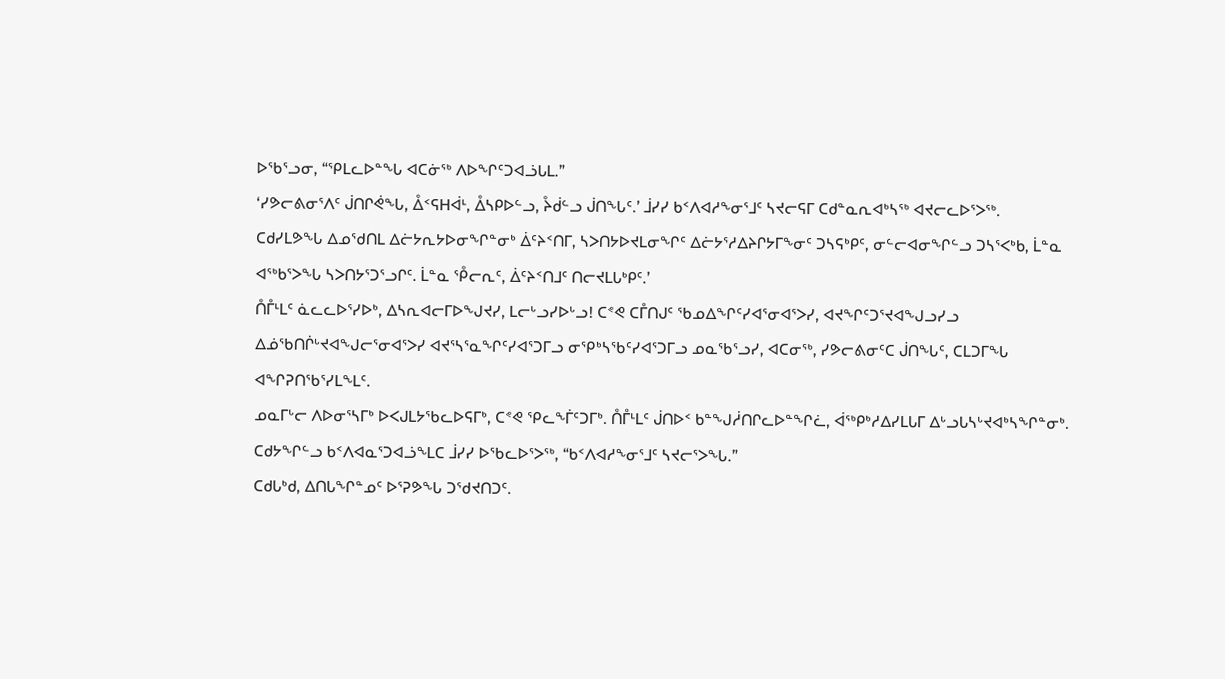ᐅᖃᕐᓗᓂ, “ᕿᒪᓚᐅᓐᖓ ᐊᑕᓃᖅ ᐱᐅᖏᑦᑐᐊᓘᒐᒪ.”
‘ᓯᕗᓕᕕᓂᕐᐱᑦ ᒎᑎᒋᕚᖓ, ᐂᑉᕋᕼᐋᒻ, ᐂᓴᑭᐅᓪᓗ, ᔧᑰᓪᓗ ᒎᑎᖓᑦ.’ ᒨᓯᓯ ᑲᑉᐱᐊᓱᖕᓂᕐᒧᑦ ᓴᔪᓕᕋᒥ ᑕᑯᓐᓇᕆᐊᒃᓴᖅ ᐊᔪᓕᓚᐅᕐᐳᖅ.
ᑕᑯᓯᒪᕗᖓ ᐃᓄᖁᑎᒪ ᐃᓖᔭᕆᔭᐅᓂᖏᓐᓂᒃ ᐄᑦᔨᑉᑎᒥ, ᓴᐳᑎᔭᐅᔪᒪᓂᖏᑦ ᐃᓖᔭᕐᓱᐃᔨᒋᔭᒥᖕᓂᑦ ᑐᓴᕋᒃᑭᑦ, ᓂᓪᓕᐊᓂᖏᓪᓗ ᑐᓴᕐᐸᒃᑲ, ᒫᓐᓇ ᐊᖅᑲᕐᐳᖓ ᓴᐳᑎᔭᕐᑐᕐᓗᒋᑦ. ᒫᓐᓇ ᕾᓕᕆᑦ, ᐄᑦᔨᑉᑎᒧᑦ ᑎᓕᔪᒪᒐᒃᑭᑦ.’
ᑍᒤᒻᒪᑦ ᓈᓚᓚᐅᕐᓯᐅᒃ, ᐃᓴᕆᐊᓕᒥᐅᖑᔪᓯ, ᒪᓕᒡᓗᓯᐅᒡᓗ! ᑕᕝᕙ ᑕᒤᑎᒍᑦ ᖃᓄᐃᖏᑦᓯᐊᕐᓂᐊᕐᐳᓯ, ᐊᔪᖏᑦᑐᕐᔪᐊᖑᓗᓯᓗ ᐃᓅᖃᑎᒌᒡᔪᐊᖑᓕᕐᓂᐊᕐᐳᓯ ᐊᔪᕐᓴᕐᓇᖏᑦᓯᐊᕐᑐᒥᓗ ᓂᕿᒃᓴᖃᑦᓯᐊᕐᑐᒥᓗ ᓄᓇᖃᕐᓗᓯ, ᐊᑕᓂᖅ, ᓯᕗᓕᕕᓂᑦᑕ ᒎᑎᖓᑦ, ᑕᒪᑐᒥᖓ ᐊᖏᕈᑎᖃᕐᓯᒪᖕᒪᑦ.
ᓄᓇᒥᒡᓕ ᐱᐅᓂᕐᓴᒥᒃ ᐅᐸᒍᒪᔭᖃᓚᐅᕋᒥᒃ, ᑕᕝᕙ ᕿᓚᖕᒦᑦᑐᒥᒃ. ᑍᒤᒻᒪᑦ ᒎᑎᐅᑉ ᑲᓐᖑᓲᑎᒋᓚᐅᓐᖏᓛ, ᐋᖅᑭᒃᓱᐃᓯᒪᒐᒥ ᐃᒡᓗᒐᓴᒡᔪᐊᒃᓴᖏᓐᓂᒃ.
ᑕᑯᔭᖏᓪᓗ ᑲᑉᐱᐊᓇᕐᑐᐊᓘᖕᒪᑕ ᒨᓯᓯ ᐅᖃᓚᐅᕐᐳᖅ, “ᑲᑉᐱᐊᓱᖕᓂᕐᒧᑦ ᓴᔪᓕᕐᐳᖓ.”
ᑕᑯᒐᒃᑯ, ᐃᑎᒐᖏᓐᓄᑦ ᐅᕐᕈᕗᖓ ᑐᖁᔪᑎᑐᑦ.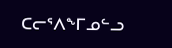ᑕᓕᕐᐱᖕᒥᓄᓪᓗ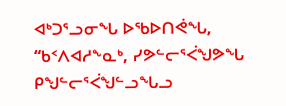ᐊᒃᑐᕐᓗᓂᖓ ᐅᖃᐅᑎᕚᖓ, “ᑲᑉᐱᐊᓱᖕᓇᒃ, ᓯᕗᓪᓕᕐᐹᖑᕗᖓ ᑭᖑᓪᓕᕐᐹᖑᓪᓗᖓᓗ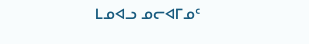ᒪᓄᐊᓗ ᓄᓕᐊᒥᓄᑦ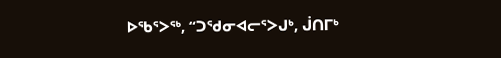ᐅᖃᕐᐳᖅ, “ᑐᖁᓂᐊᓕᕐᐳᒍᒃ, ᒎᑎᒥᒃ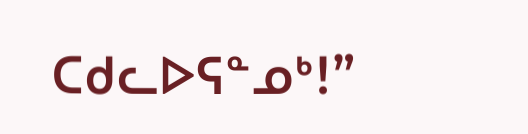ᑕᑯᓚᐅᕋᓐᓄᒃ!”